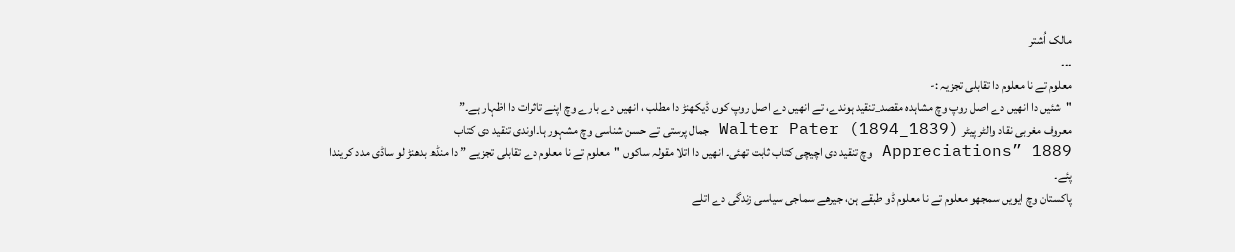مالک اُشتر
۔۔۔
معلوم تے نا معلوم دا تقابلی تجزیہ :-
"شئیں دا انھیں دے اصل روپ وچ مشاہدہ مقصد_تنقید ہوندے، تے انھیں دے اصل روپ کوں ڈیکھنڑ دا مطلب ، انھیں دے بارے وچ اپنے تاثرات دا اظہار ہے۔”
معروف مغربی نقاد والٹر پیٹر Walter Pater (1894_1839) جمال پرستی تے حسن شناسی وچ مشہور ہا۔اوندی تنقید دی کتاب Appreciations” 1889 وچ تنقید دی اچیچی کتاب ثابت تھئی۔ انھیں دا اتلا مقولہ ساکوں "معلوم تے نا معلوم دے تقابلی تجزیے ” دا منڈھ بدھنڑ لو ساڈی مدد کریندا پئے۔
پاکستان وچ ایویں سمجھو معلوم تے نا معلوم ڈو طبقے ہن، جیرھے سماجی سیاسی زندگی دے اتلے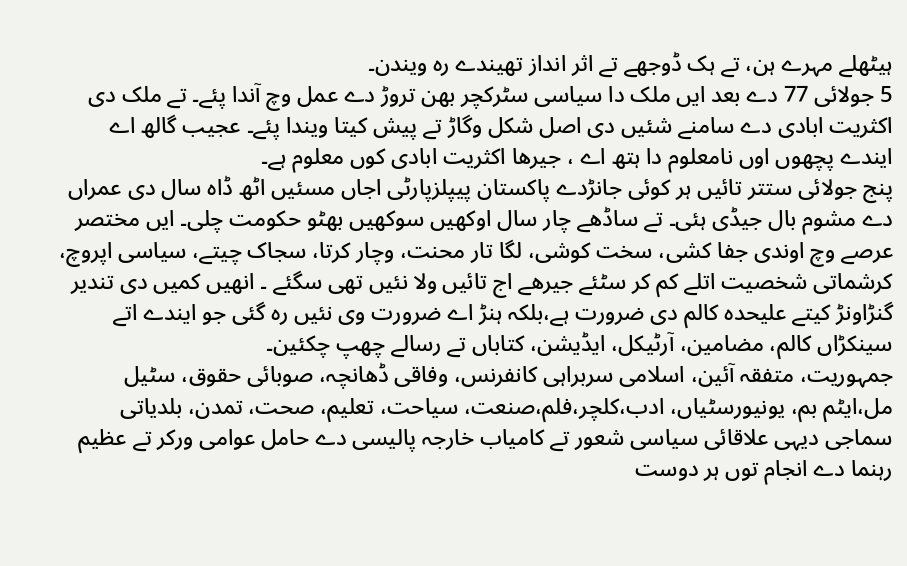ہیٹھلے مہرے ہن، تے ہک ڈوجھے تے اثر انداز تھیندے رہ ویندن۔
5 جولائی 77 دے بعد ایں ملک دا سیاسی سٹرکچر بھن تروڑ دے عمل وچ آندا پئے۔ تے ملک دی اکثریت ابادی دے سامنے شئیں دی اصل شکل وگاڑ تے پیش کیتا ویندا پئے۔ عجیب گالھ اے ایندے پچھوں اوں نامعلوم دا ہتھ اے ، جیرھا اکثریت ابادی کوں معلوم ہے۔
پنج جولائی ستتر تائیں ہر کوئی جانڑدے پاکستان پیپلزپارٹی اجاں مسئیں اٹھ ڈاہ سال دی عمراں دے مشوم بال جیڈی ہئی۔ تے ساڈھے چار سال اوکھیں سوکھیں بھٹو حکومت چلی۔ ایں مختصر عرصے وچ اوندی جفا کشی، سخت کوشی، لگا تار محنت، وچار کرتا، سجاک چیتے، سیاسی اپروچ، کرشماتی شخصیت اتلے کم کر سٹئے جیرھے اج تائیں ولا نئیں تھی سگئے ۔ انھیں کمیں دی تندیر گنڑاونڑ کیتے علیحدہ کالم دی ضرورت ہے،بلکہ ہنڑ اے ضرورت وی نئیں رہ گئی جو ایندے اتے سینکڑاں کالم، مضامین، آرٹیکل، ایڈیشن، کتاباں تے رسالے چھپ چکئین۔
جمہوریت، متفقہ آئین، اسلامی سربراہی کانفرنس، وفاقی ڈھانچہ، صوبائی حقوق، سٹیل مل،ایٹم بم، یونیورسٹیاں، ادب،کلچر،فلم،صنعت، سیاحت، تعلیم، صحت، تمدن، بلدیاتی سماجی دیہی علاقائی سیاسی شعور تے کامیاب خارجہ پالیسی دے حامل عوامی ورکر تے عظیم رہنما دے انجام توں ہر دوست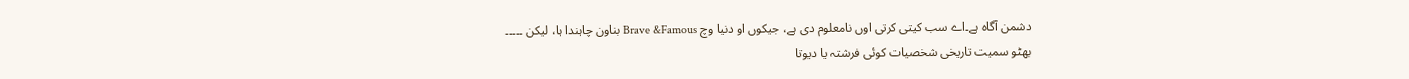دشمن آگاہ ہے۔اے سب کیتی کرتی اوں نامعلوم دی ہے، جیکوں او دنیا وچ Brave &Famous بناون چاہندا ہا، لیکن ۔۔۔۔۔
بھٹو سمیت تاریخی شخصیات کوئی فرشتہ یا دیوتا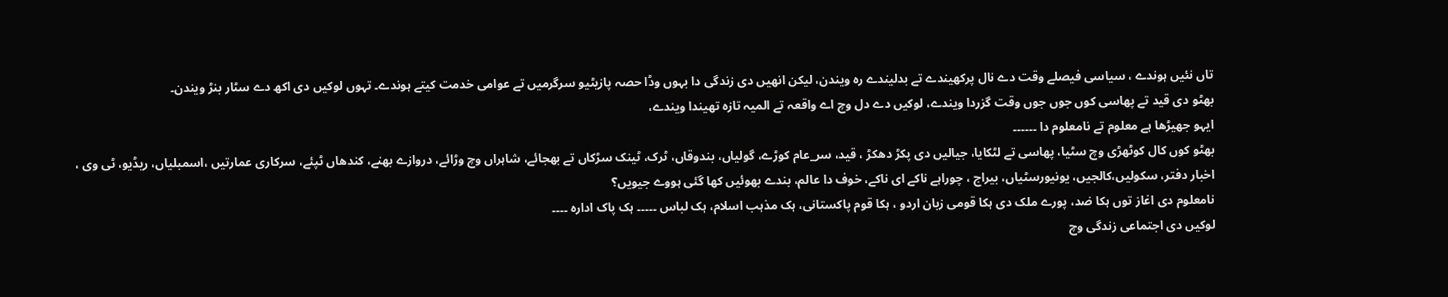تاں نئیں ہوندے ، سیاسی فیصلے وقت دے نال پرکھیندے تے بدلیندے رہ ویندن، لیکن انھیں دی زندگی دا بہوں وڈا حصہ پازیٹیو سرگرمیں تے عوامی خدمت کیتے ہوندے۔ تہوں لوکیں دی اکھ دے سٹار بنڑ ویندن۔
بھٹو دی قید تے پھاسی کوں جوں جوں وقت گزردا ویندے، لوکیں دے دل وچ اے واقعہ تے المیہ تازہ تھیندا ویندے،
ایہو جھیڑھا ہے معلوم تے نامعلوم دا ۔۔۔۔۔۔
بھٹو کوں کال کوٹھڑی وچ سٹیا، پھاسی تے لٹکایا، جیالیں دی پکڑ دھکڑ ، قید، سر_عام کوڑے، گولیاں، بندوقاں، ٹرک، ٹینک سڑکاں تے بھجائے، شاہراں وچ وڑائے، دروازے بھنے، کندھاں ٹپئے، سرکاری عمارتیں ،اسمبلیاں، ریڈیو، ٹی وی ، اخبار دفتر، سکولیں،کالجیں، یونیورسٹیاں، بیراج ، چوراہے ناکے ای ناکے، خوف دا عالم، بندے بھوئیں کھا گئی ہووے جیویں؟
نامعلوم دی اغاز توں ہکا ضد، پورے ملک دی ہکا قومی زبان اردو ، ہکا قوم پاکستانی، ہک مذہب اسلام، ہک لباس ۔۔۔۔۔ ہک پاک ادارہ ۔۔۔۔
لوکیں دی اجتماعی زندگی وچ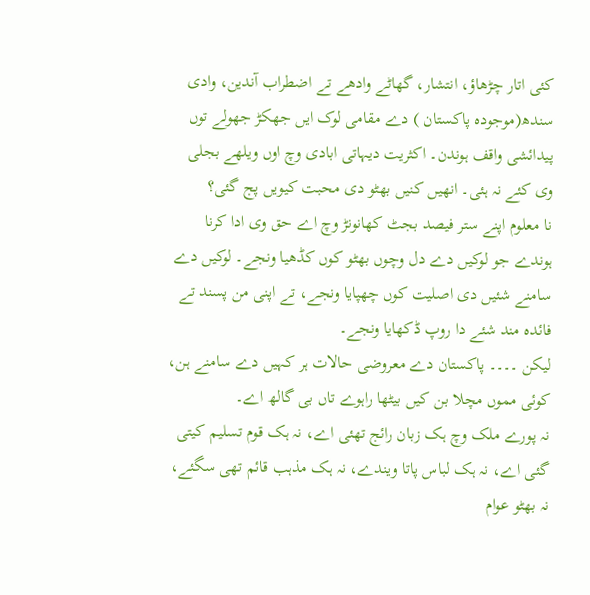کئی اتار چڑھاؤ، انتشار، گھاٹے وادھے تے اضطراب آندین، وادی سندھ(موجودہ پاکستان ) دے مقامی لوک ایں جھکڑ جھولے توں پیدائشی واقف ہوندن۔ اکثریت دیہاتی ابادی وچ اوں ویلھے بجلی وی کئے نہ ہئی۔ انھیں کنیں بھٹو دی محبت کیویں پج گئی؟
نا معلوم اپنے ستر فیصد بجٹ کھانونڑ وچ اے حق وی ادا کرنا ہوندے جو لوکیں دے دل وچوں بھٹو کوں کڈھیا ونجے۔ لوکیں دے سامنے شئیں دی اصلیت کوں چھپایا ونجے، تے اپنی من پسند تے فائدہ مند شئے دا روپ ڈکھایا ونجے۔
لیکن ۔۔۔۔ پاکستان دے معروضی حالات ہر کہیں دے سامنے ہن، کوئی مموں مچلا بن کیں بیٹھا راہوے تاں بی گالھ اے۔
نہ پورے ملک وچ ہک زبان رائج تھئی اے، نہ ہک قوم تسلیم کیتی گئی اے، نہ ہک لباس پاتا ویندے، نہ ہک مذہب قائم تھی سگئے، نہ بھٹو عوام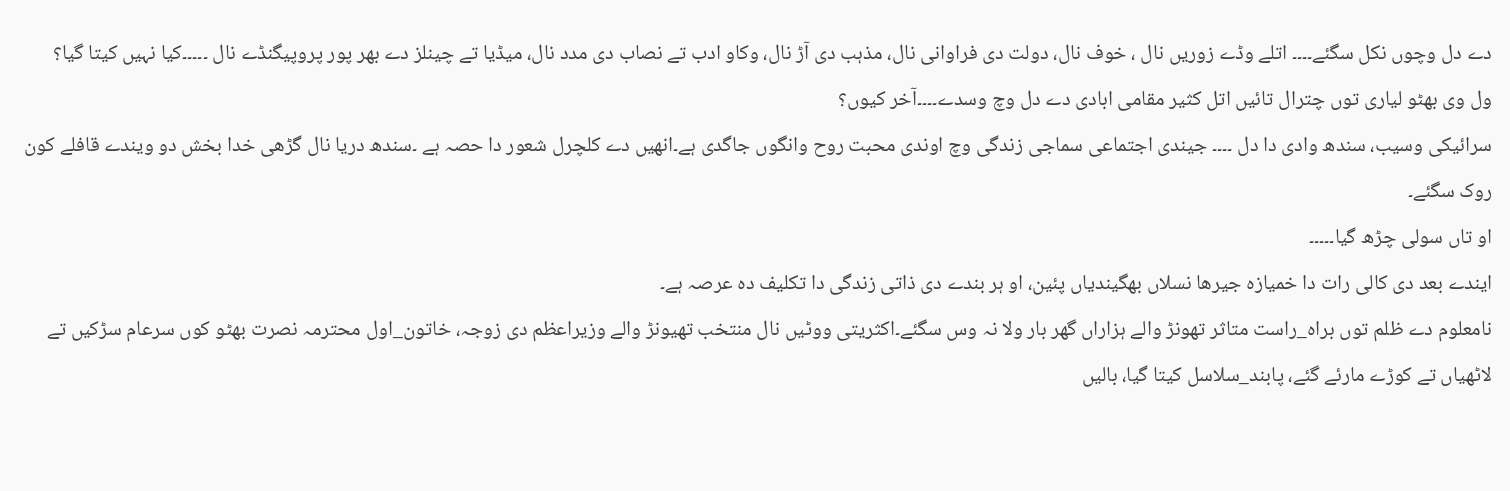دے دل وچوں نکل سگئے۔۔۔۔ اتلے وڈے زوریں نال ، خوف نال، دولت دی فراوانی نال، مذہب دی آڑ نال، وکاو ادب تے نصاب دی مدد نال، میڈیا تے چینلز دے بھر پور پروپیگنڈے نال ۔۔۔۔۔کیا نہیں کیتا گیا؟
ول وی بھٹو لیاری توں چترال تائیں اتل کثیر مقامی ابادی دے دل وچ وسدے۔۔۔۔آخر کیوں؟
سرائیکی وسیب، سندھ وادی دا دل ۔۔۔۔ جیندی اجتماعی سماجی زندگی وچ اوندی محبت روح وانگوں جاگدی ہے۔انھیں دے کلچرل شعور دا حصہ ہے ۔سندھ دریا نال گڑھی خدا بخش دو ویندے قافلے کون روک سگئے۔
او تاں سولی چڑھ گیا۔۔۔۔۔
ایندے بعد دی کالی رات دا خمیازہ جیرھا نسلاں بھگیندیاں پئین، او ہر بندے دی ذاتی زندگی دا تکلیف دہ عرصہ ہے۔
نامعلوم دے ظلم توں براہ_راست متاثر تھونڑ والے ہزاراں گھر بار ولا نہ وس سگئے۔اکثریتی ووٹیں نال منتخب تھیونڑ والے وزیراعظم دی زوجہ، خاتون_اول محترمہ نصرت بھٹو کوں سرعام سڑکیں تے لاٹھیاں تے کوڑے مارئے گئے، پابند_سلاسل کیتا گیا، بالیں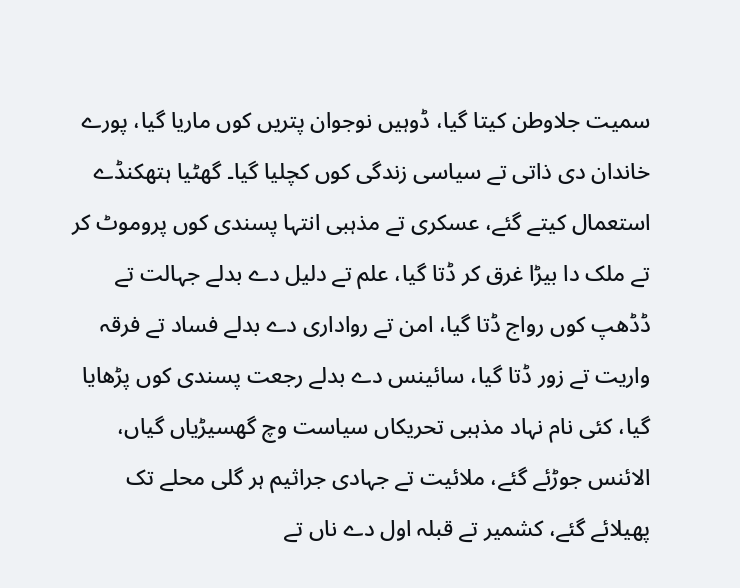سمیت جلاوطن کیتا گیا، ڈوہیں نوجوان پتریں کوں ماریا گیا، پورے خاندان دی ذاتی تے سیاسی زندگی کوں کچلیا گیا۔ گھٹیا ہتھکنڈے استعمال کیتے گئے، عسکری تے مذہبی انتہا پسندی کوں پروموٹ کر تے ملک دا بیڑا غرق کر ڈتا گیا، علم تے دلیل دے بدلے جہالت تے ڈڈھپ کوں رواج ڈتا گیا، امن تے رواداری دے بدلے فساد تے فرقہ واریت تے زور ڈتا گیا، سائینس دے بدلے رجعت پسندی کوں پڑھایا گیا، کئی نام نہاد مذہبی تحریکاں سیاست وچ گھسیڑیاں گیاں، الائنس جوڑئے گئے، ملائیت تے جہادی جراثیم ہر گلی محلے تک پھیلائے گئے، کشمیر تے قبلہ اول دے ناں تے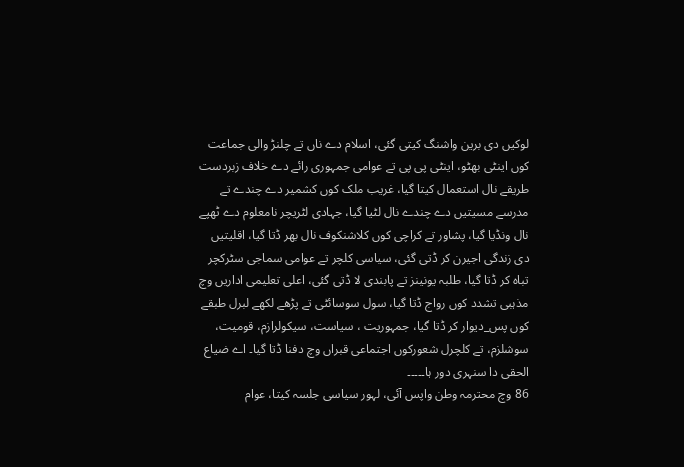لوکیں دی برین واشنگ کیتی گئی، اسلام دے ناں تے چلنڑ والی جماعت کوں اینٹی بھٹو، اینٹی پی پی تے عوامی جمہوری رائے دے خلاف زبردست طریقے نال استعمال کیتا گیا، غریب ملک کوں کشمیر دے چندے تے مدرسے مسیتیں دے چندے نال لٹیا گیا، جہادی لٹریچر نامعلوم دے ٹھپے نال ونڈیا گیا، پشاور تے کراچی کوں کلاشنکوف نال بھر ڈتا گیا، اقلیتیں دی زندگی اجیرن کر ڈتی گئی، سیاسی کلچر تے عوامی سماجی سٹرکچر تباہ کر ڈتا گیا، طلبہ یونینز تے پابندی لا ڈتی گئی، اعلی تعلیمی اداریں وچ مذہبی تشدد کوں رواج ڈتا گیا، سول سوسائٹی تے پڑھے لکھے لبرل طبقے کوں پس_دیوار کر ڈتا گیا، جمہوریت ، سیاست، سیکولرازم، قومیت، سوشلزم، تے کلچرل شعورکوں اجتماعی قبراں وچ دفنا ڈتا گیا۔ اے ضیاع الحقی دا سنہری دور ہا۔۔۔۔۔
86 وچ محترمہ وطن واپس آئی، لہور سیاسی جلسہ کیتا، عوام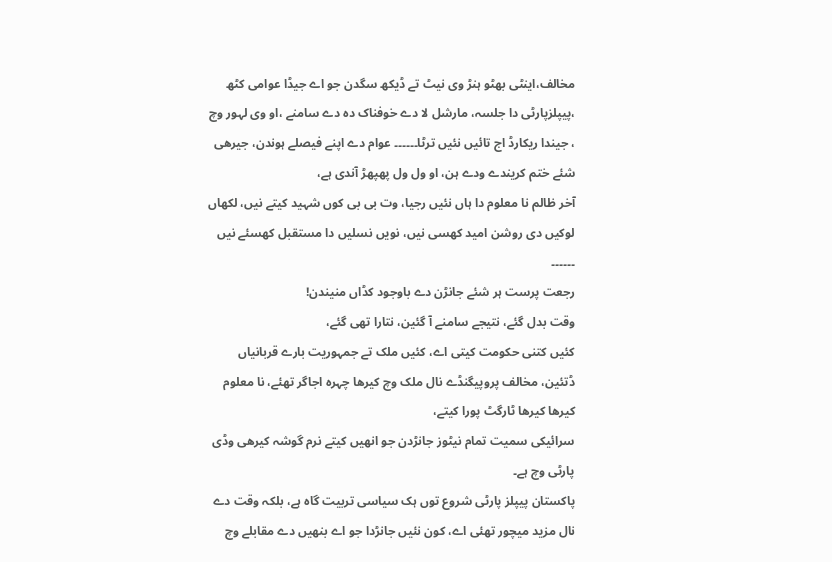مخالف،اینٹی بھٹو ہنڑ وی نیٹ تے ڈیکھ سگدن جو اے جیڈا عوامی کٹھ ،پیپلزپارٹی دا جلسہ، مارشل لا دے خوفناک دہ دے سامنے ،او وی لہور وچ ، جیندا ریکارڈ اج تائیں نئیں ترٹا۔۔۔۔۔۔ عوام دے اپنے فیصلے ہوندن، جیرھی شئے ختم کریندے ودے ہن، او ول ول پھپھڑ آندی ہے،
آخر ظالم نا معلوم دا ہاں نئیں رجیا، وت بی بی کوں شہید کیتے نیں، لکھاں لوکیں دی روشن امید کھسی نیں، نویں نسلیں دا مستقبل کھسئے نیں ۔۔۔۔۔۔
رجعت پرست ہر شئے جانڑن دے باوجود کڈاں منیندن!
وقت بدل گئے، نتیجے سامنے آ گئین، نتارا تھی گئے،
کئیں کتنی حکومت کیتی اے، کئیں ملک تے جمہوریت بارے قربانیاں ڈتئین، مخالف پروپیگنڈے نال ملک وچ کیرھا چہرہ اجاگر تھئے، نا معلوم کیرھا کیرھا ٹارگٹ پورا کیتے،
سرائیکی سمیت تمام نیٹوز جانڑدن جو انھیں کیتے نرم گوشہ کیرھی وڈی پارٹی وچ ہے۔
پاکستان پیپلز پارٹی شروع توں ہک سیاسی تربیت گاہ ہے، بلکہ وقت دے نال مزید میچور تھئی اے، کون نئیں جانڑدا جو اے بنھیں دے مقابلے وچ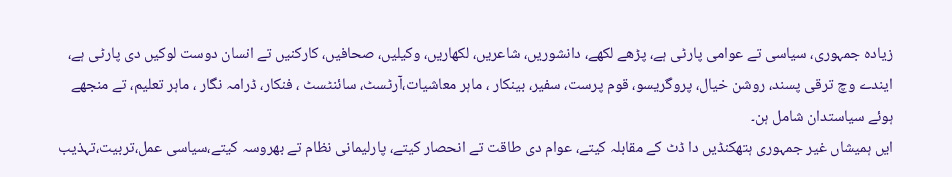زیادہ جمہوری، سیاسی تے عوامی پارٹی ہے، پڑھے لکھے، دانشوریں، شاعریں، لکھاریں، وکیلیں، صحافیں، کارکنیں تے انسان دوست لوکیں دی پارٹی ہے، ایندے وچ ترقی پسند، روشن خیال، پروگریسو، قوم پرست، سفیر، بینکار ، ماہر معاشیات،آرٹسٹ، سائنٹسٹ ، فنکار، ڈرامہ نگار ، ماہر تعلیم، تے منجھے ہوئے سیاستدان شامل ہن۔
ایں ہمیشاں غیر جمہوری ہتھکنڈیں دا ڈٹ کے مقابلہ کیتے، عوام دی طاقت تے انحصار کیتے، پارلیمانی نظام تے بھروسہ کیتے،سیاسی عمل،تربیت،تہذیب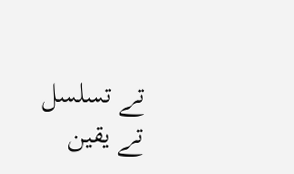تے تسلسل تے یقین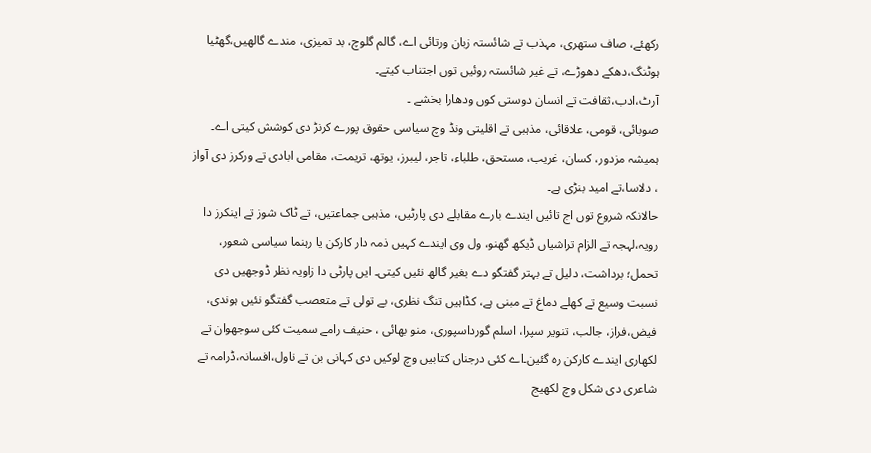رکھئے، صاف ستھری، مہذب تے شائستہ زبان ورتائی اے، گالم گلوچ، بد تمیزی، مندے گالھیں،گھٹیا ہوٹنگ،دھکے دھوڑے، تے غیر شائستہ روئیں توں اجتناب کیتے۔
آرٹ،ادب،ثقافت تے انسان دوستی کوں ودھارا بخشے ۔
صوبائی، قومی، علاقائی، مذہبی تے اقلیتی ونڈ وچ سیاسی حقوق پورے کرنڑ دی کوشش کیتی اے۔
ہمیشہ مزدور، کسان، غریب، مستحق، طلباء، تاجر، لیبرز، یوتھ، تریمت، مقامی ابادی تے ورکرز دی آواز ، دلاسا،تے امید بنڑی ہے۔
حالانکہ شروع توں اج تائیں ایندے بارے مقابلے دی پارٹیں، مذہبی جماعتیں، تے ٹاک شوز تے اینکرز دا رویہ،لہجہ تے الزام تراشیاں ڈیکھ گھنو، ول وی ایندے کہیں ذمہ دار کارکن یا رہنما سیاسی شعور، تحمل؛ برداشت، دلیل تے بہتر گفتگو دے بغیر گالھ نئیں کیتی۔ ایں پارٹی دا زاویہ نظر ڈوجھیں دی نسبت وسیع تے کھلے دماغ تے مبنی ہے، کڈاہیں تنگ نظری، بے تولی تے متعصب گفتگو نئیں ہوندی،
فیض،فراز، جالب، تنویر سپرا، اسلم گورداسپوری، منو بھائی ، حنیف رامے سمیت کئی سوجھوان تے لکھاری ایندے کارکن رہ گئین۔اے کئی درجناں کتابیں وچ لوکیں دی کہانی بن تے ناول،افسانہ،ڈرامہ تے شاعری دی شکل وچ لکھیج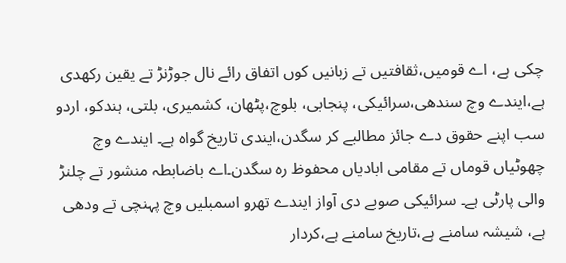چکی ہے، اے قومیں،ثقافتیں تے زبانیں کوں اتفاق رائے نال جوڑنڑ تے یقین رکھدی ہے،ایندے وچ سندھی،سرائیکی، پنجابی، بلوچ،پٹھان، کشمیری، بلتی، ہندکو، اردو سب اپنے حقوق دے جائز مطالبے کر سگدن،ایندی تاریخ گواہ ہے۔ ایندے وچ چھوٹیاں قوماں تے مقامی ابادیاں محفوظ رہ سگدن۔اے باضابطہ منشور تے چلنڑ والی پارٹی ہے۔ سرائیکی صوبے دی آواز ایندے تھرو اسمبلیں وچ پہنچی تے ودھی ہے، شیشہ سامنے ہے،تاریخ سامنے ہے،کردار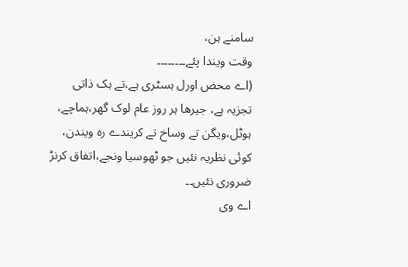سامنے ہن،
وقت ویندا پئے۔۔۔۔۔۔۔۔
(اے محض اورل ہسٹری ہے،تے ہک ذاتی تجزیہ ہے، جیرھا ہر روز عام لوک گھر،ہماچے، ہوٹل،ویگن تے وساخ تے کریندے رہ ویندن، کوئی نظریہ نئیں جو ٹھوسیا ونجے،اتفاق کرنڑ ضروری نئیں۔۔
اے وی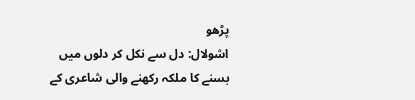پڑھو
اشولال: دل سے نکل کر دلوں میں بسنے کا ملکہ رکھنے والی شاعری کے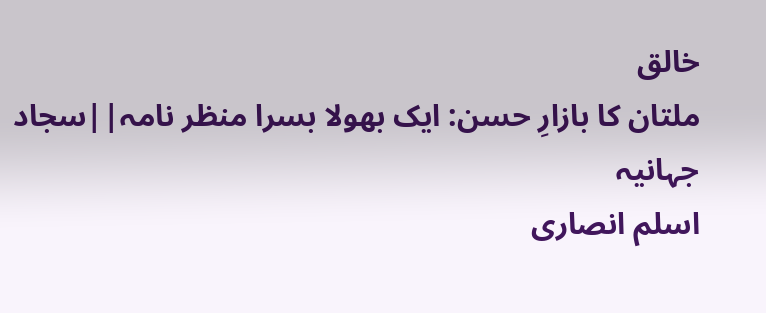خالق
ملتان کا بازارِ حسن: ایک بھولا بسرا منظر نامہ||سجاد جہانیہ
اسلم انصاری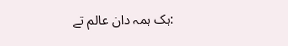:ہک ہمہ دان عالم تے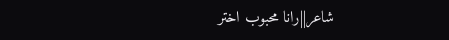شاعر||رانا محبوب اختر